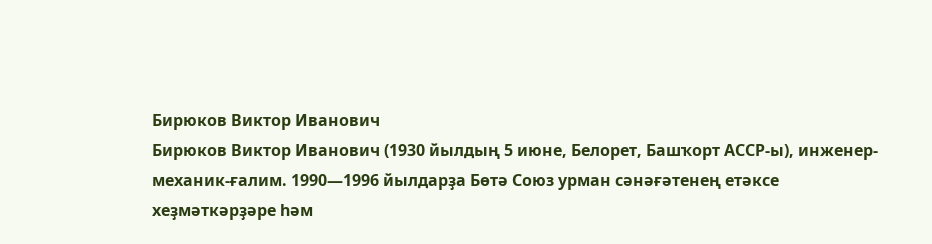Бирюков Виктор Иванович
Бирюков Виктор Иванович (1930 йылдың 5 июне, Белорет, Башҡорт АССР-ы), инженер-механик-ғалим. 1990—1996 йылдарҙа Бөтә Союз урман сәнәғәтенең етәксе хеҙмәткәрҙәре һәм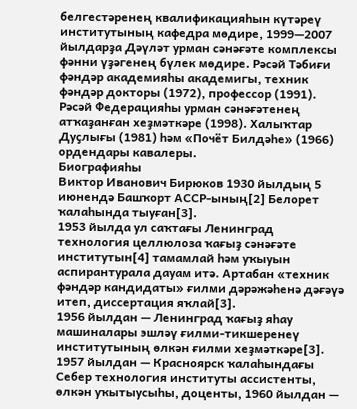белгестәренең квалификацияһын күтәреү институтының кафедра мөдире, 1999—2007 йылдарҙа Дәүләт урман сәнәғәте комплексы фәнни үҙәгенең бүлек мөдире. Рәсәй Тәбиғи фәндәр академияһы академигы, техник фәндәр докторы (1972), профессор (1991). Рәсәй Федерацияһы урман сәнәғәтенең атҡаҙанған хеҙмәткәре (1998). Халыҡтар Дуҫлығы (1981) һәм «Почёт Билдәһе» (1966) ордендары кавалеры.
Биографияһы
Виктор Иванович Бирюков 1930 йылдың 5 июнендә Башҡорт АССР-ының[2] Белорет ҡалаһында тыуған[3].
1953 йылда ул саҡтағы Ленинград технология целлюлоза ҡағыҙ сәнәғәте институтын[4] тамамлай һәм уҡыуын аспирантурала дауам итә. Артабан «техник фәндәр кандидаты» ғилми дәрәжәһенә дәғәүә итеп, диссертация яҡлай[3].
1956 йылдан — Ленинград ҡағыҙ яһау машиналары эшләү ғилми-тикшеренеү институтының өлкән ғилми хеҙмәткәре[3].
1957 йылдан — Красноярск ҡалаһындағы Себер технология институты ассистенты, өлкән уҡытыусыһы, доценты, 1960 йылдан —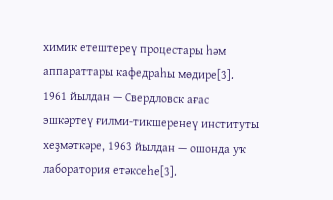химик етештереү процестары һәм аппараттары кафедраһы мөдире[3].
1961 йылдан — Свердловск ағас эшкәртеү ғилми-тикшеренеү институты хеҙмәткәре, 1963 йылдан — ошонда уҡ лаборатория етәксеһе[3].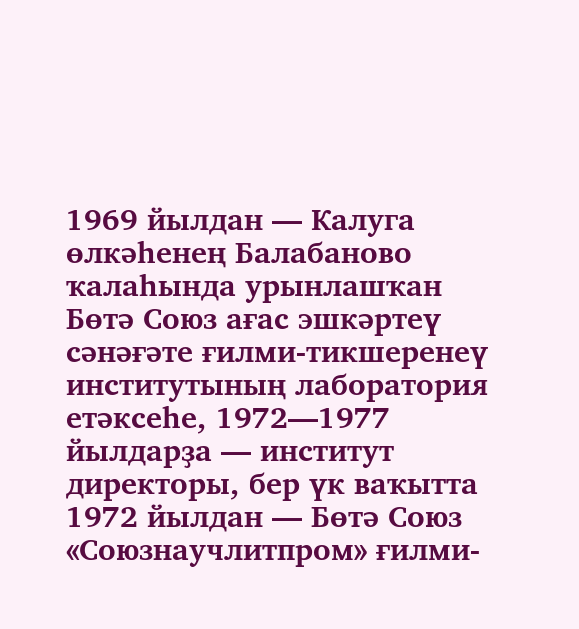1969 йылдан — Калуга өлкәһенең Балабаново ҡалаһында урынлашҡан Бөтә Союз ағас эшкәртеү сәнәғәте ғилми-тикшеренеү институтының лаборатория етәксеһе, 1972—1977 йылдарҙа — институт директоры, бер үк ваҡытта 1972 йылдан — Бөтә Союз «Союзнаучлитпром» ғилми-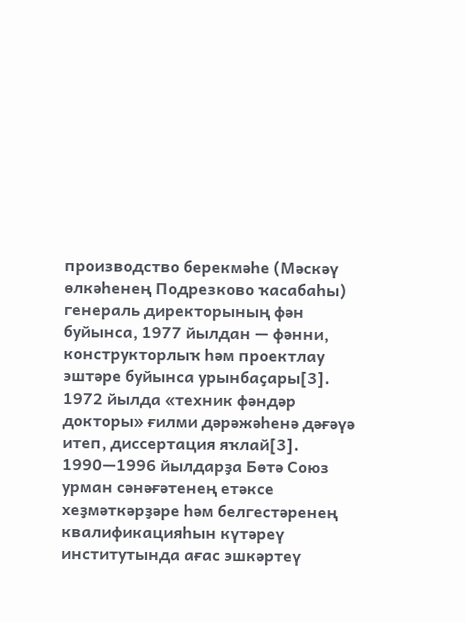производство берекмәһе (Мәскәү өлкәһенең Подрезково ҡасабаһы) генераль директорының фән буйынса, 1977 йылдан — фәнни, конструкторлыҡ һәм проектлау эштәре буйынса урынбаҫары[3].
1972 йылда «техник фәндәр докторы» ғилми дәрәжәһенә дәғәүә итеп, диссертация яҡлай[3].
1990—1996 йылдарҙа Бөтә Союз урман сәнәғәтенең етәксе хеҙмәткәрҙәре һәм белгестәренең квалификацияһын күтәреү институтында ағас эшкәртеү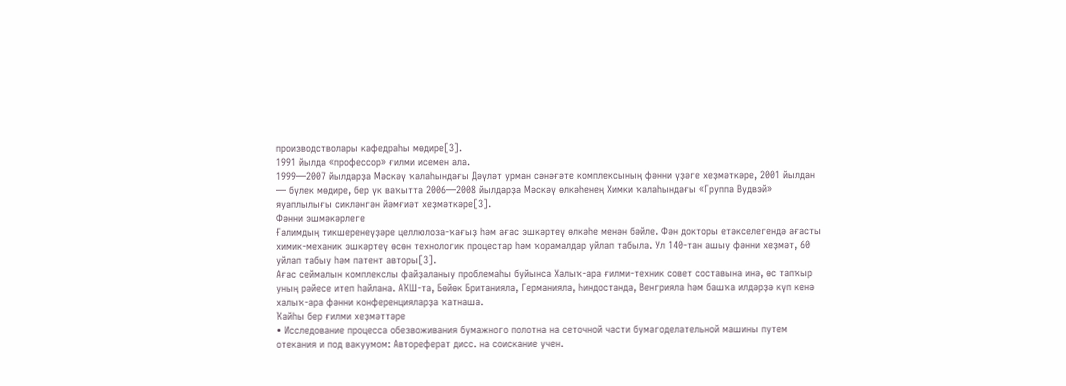производстволары кафедраһы мөдире[3].
1991 йылда «профессор» ғилми исемен ала.
1999—2007 йылдарҙа Мәскәү ҡалаһындағы Дәүләт урман сәнәғәте комплексының фәнни үҙәге хеҙмәткәре, 2001 йылдан — бүлек мөдире, бер үк ваҡытта 2006—2008 йылдарҙа Мәскәү өлкәһенең Химки ҡалаһындағы «Группа Вудвэй» яуаплылығы сикләнгән йәмғиәт хеҙмәткәре[3].
Фәнни эшмәкәрлеге
Ғалимдың тикшеренеүҙәре целлюлоза-ҡағыҙ һәм ағас эшкәртеү өлкәһе менән бәйле. Фән докторы етәкселегендә ағасты химик-механик эшкәртеү өсөн технологик процестар һәм ҡорамалдар уйлап табыла. Ул 140-тан ашыу фәнни хеҙмәт, 60 уйлап табыу һәм патент авторы[3].
Ағас сеймалын комплекслы файҙаланыу проблемаһы буйынса Халыҡ-ара ғилми-техник совет составына инә, өс тапҡыр уның рәйесе итеп һайлана. АҠШ-та, Бөйөк Британияла, Германияла, Һиндостанда, Венгрияла һәм башҡа илдәрҙә күп кенә халыҡ-ара фәнни конференцияларҙа ҡатнаша.
Ҡайһы бер ғилми хеҙмәттәре
• Исследование процесса обезвоживания бумажного полотна на сеточной части бумагоделательной машины путем отекания и под вакуумом: Автореферат дисс. на соискание учен.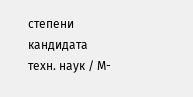степени кандидата техн. наук / М-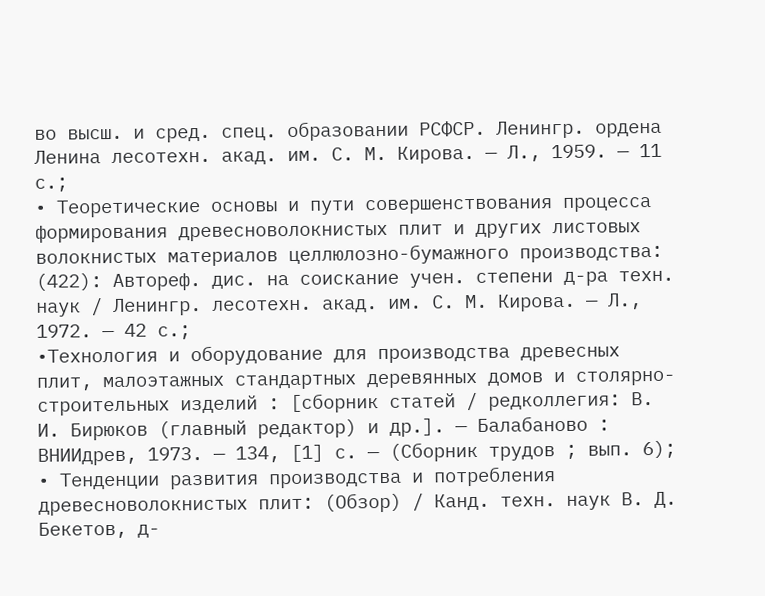во высш. и сред. спец. образовании РСФСР. Ленингр. ордена Ленина лесотехн. акад. им. С. М. Кирова. — Л., 1959. — 11 с.;
• Теоретические основы и пути совершенствования процесса формирования древесноволокнистых плит и других листовых волокнистых материалов целлюлозно-бумажного производства: (422): Автореф. дис. на соискание учен. степени д-ра техн. наук / Ленингр. лесотехн. акад. им. С. М. Кирова. — Л., 1972. — 42 с.;
•Технология и оборудование для производства древесных плит, малоэтажных стандартных деревянных домов и столярно-строительных изделий : [сборник статей / редколлегия: В. И. Бирюков (главный редактор) и др.]. — Балабаново : ВНИИдрев, 1973. — 134, [1] с. — (Сборник трудов ; вып. 6);
• Тенденции развития производства и потребления древесноволокнистых плит: (Обзор) / Канд. техн. наук В. Д. Бекетов, д-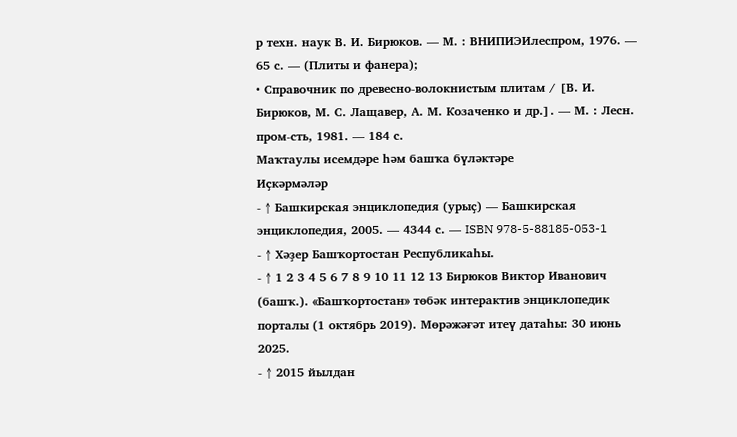р техн. наук В. И. Бирюков. — М. : ВНИПИЭИлеспром, 1976. — 65 с. — (Плиты и фанера);
• Справочник по древесно-волокнистым плитам / [В. И. Бирюков, М. С. Лащавер, А. М. Козаченко и др.]. — М. : Лесн. пром-сть, 1981. — 184 с.
Маҡтаулы исемдәре һәм башҡа бүләктәре
Иҫкәрмәләр
- ↑ Башкирская энциклопедия (урыҫ) — Башкирская энциклопедия, 2005. — 4344 с. — ISBN 978-5-88185-053-1
- ↑ Хәҙер Башҡортостан Республикаһы.
- ↑ 1 2 3 4 5 6 7 8 9 10 11 12 13 Бирюков Виктор Иванович (башҡ.). «Башҡортостан» төбәк интерактив энциклопедик порталы (1 октябрь 2019). Мөрәжәғәт итеү датаһы: 30 июнь 2025.
- ↑ 2015 йылдан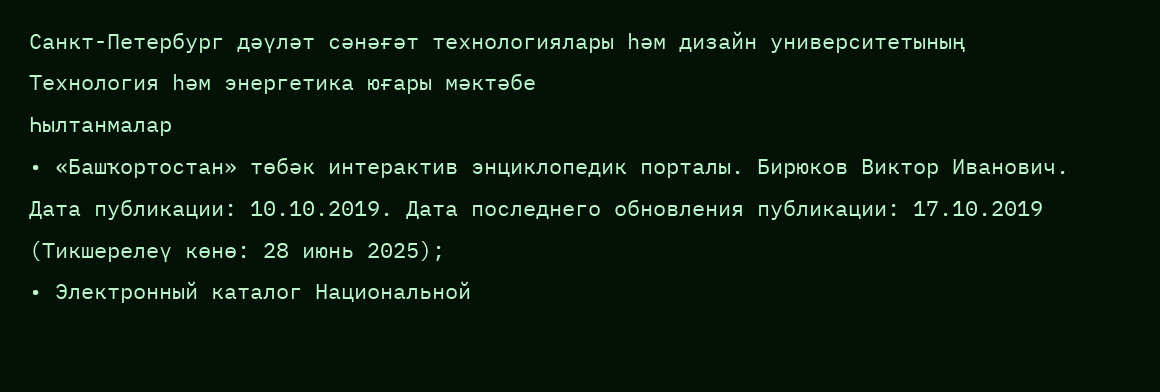Санкт-Петербург дәүләт сәнәғәт технологиялары һәм дизайн университетының Технология һәм энергетика юғары мәктәбе
Һылтанмалар
• «Башҡортостан» төбәк интерактив энциклопедик порталы. Бирюков Виктор Иванович. Дата публикации: 10.10.2019. Дата последнего обновления публикации: 17.10.2019 (Тикшерелеү көнө: 28 июнь 2025);
• Электронный каталог Национальной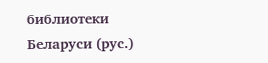библиотеки Беларуси (рус.)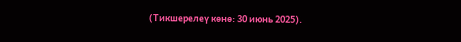(Тикшерелеү көнө: 30 июнь 2025).